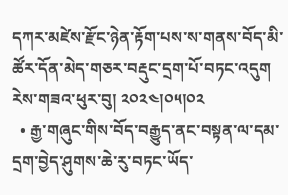དཀར་མཛེས་རྫོང་ཉེན་རྟོག་པས་ས་གནས་བོད་མི་ཚོར་དོན་མེད་གཅར་བརྡུང་དྲག་པོ་བཏང་འདུག
རེས་གཟའ་ཕུར་བུ། ༢༠༢༤།༠༥།༠༢
  • རྒྱ་གཞུང་གིས་བོད་བརྒྱུད་ནང་བསྟན་ལ་དམ་དྲག་བྱེད་ཤུགས་ཆེ་རུ་བཏང་ཡོད་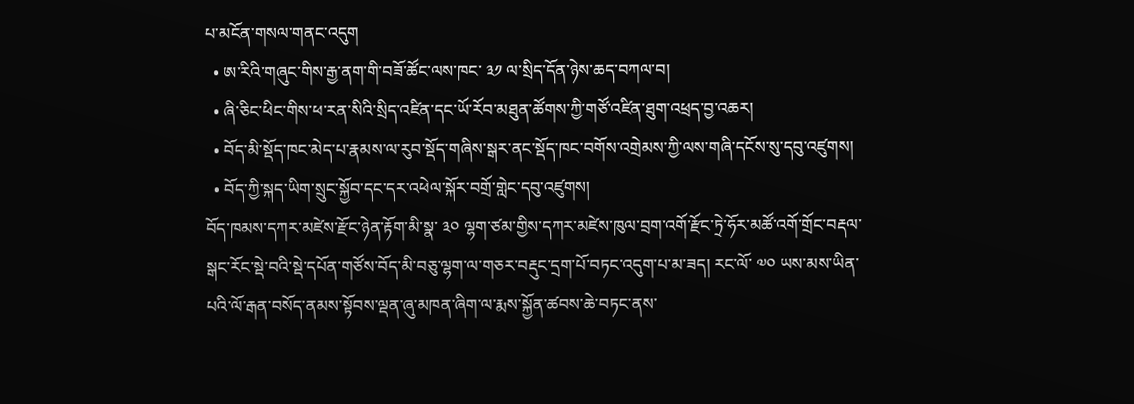པ་མངོན་གསལ་གནང་འདུག
  • ཨ་རིའི་གཞུང་གིས་རྒྱ་ནག་གི་བཟོ་ཚོང་ལས་ཁང་ ༣༡ ལ་སྲིད་དོན་ཉེས་ཆད་བཀལ་བ།
  • ཞི་ཅིང་ཕིང་གིས་ཕ་རན་སིའི་སྲིད་འཛིན་དང་ཡོ་རོབ་མཐུན་ཚོགས་ཀྱི་གཙོ་འཛིན་ཐུག་འཕྲད་བྱ་འཆར།
  • བོད་མི་སྡོད་ཁང་མེད་པ་རྣམས་ལ་རུབ་སྡོད་གཞིས་སྒར་ནང་སྡོད་ཁང་བགོས་འགྲེམས་ཀྱི་ལས་གཞི་དངོས་སུ་དབུ་འཛུགས།
  • བོད་ཀྱི་སྐད་ཡིག་སྲུང་སྐྱོབ་དང་དར་འཕེལ་སྐོར་བགྲོ་གླེང་དབུ་འཛུགས།
བོད་ཁམས་དཀར་མཛེས་རྫོང་ཉེན་རྟོག་མི་སྣ་ ༣༠ ལྷག་ཙམ་གྱིས་དཀར་མཛེས་ཁུལ་བྲག་འགོ་རྫོང་ཏྲེ་ཧོར་མཚོ་འགོ་གྲོང་བརྡལ་སྒང་རོང་སྡེ་བའི་སྡེ་དཔོན་གཙོས་བོད་མི་བཅུ་ལྷག་ལ་གཅར་བརྡུང་དྲག་པོ་བཏང་འདུག་པ་མ་ཟད། རང་ལོ་ ༧༠ ཡས་མས་ཡིན་པའི་ལོ་རྒན་བསོད་ནམས་སྟོབས་ལྡན་ཞུ་མཁན་ཞིག་ལ་རྨས་སྐྱོན་ཚབས་ཆེ་བཏང་ནས་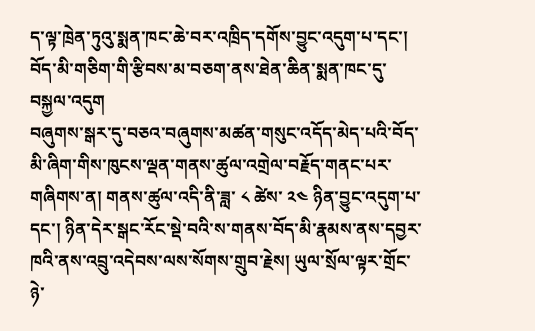ད་ལྟ་ཁྲེན་ཏུའུ་སྨན་ཁང་ཆེ་བར་འཁྲིད་དགོས་བྱུང་འདུག་པ་དང་། བོད་མི་གཅིག་གི་རྩིབས་མ་བཅག་ནས་ཐེན་ཆིན་སྨན་ཁང་དུ་བསྐྱལ་འདུག
བཞུགས་སྒར་དུ་བཅའ་བཞུགས་མཚན་གསུང་འདོད་མེད་པའི་བོད་མི་ཞིག་གིས་ཁུངས་ལྡན་གནས་ཚུལ་འགྲེལ་བརྗོད་གནང་པར་གཞིགས་ན། གནས་ཚུལ་འདི་ནི་ཟླ་ ༨ ཚེས་ ༢༤ ཉིན་བྱུང་འདུག་པ་དང་། ཉིན་དེར་སྒང་རོང་སྡེ་བའི་ས་གནས་བོད་མི་རྣམས་ནས་དབྱར་ཁའི་ནས་འབྲུ་འདེབས་ལས་སོགས་གྲུབ་རྗེས། ཡུལ་སྲོལ་ལྟར་གྲོང་ཉེ་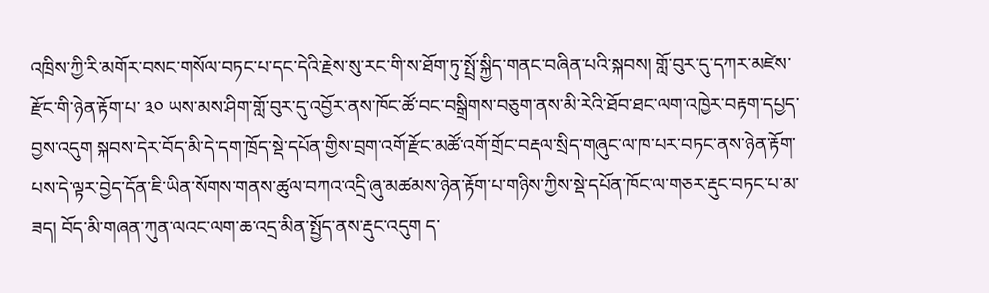འཁྲིས་ཀྱི་རི་མགོར་བསང་གསོལ་བཏང་པ་དང་དེའི་རྗེས་སུ་རང་གི་ས་ཐོག་ཏུ་སྤྲོ་སྐྱིད་གནང་བཞིན་པའི་སྐབས། གློ་བུར་དུ་དཀར་མཛེས་རྫོང་གི་ཉེན་རྟོག་པ་ ༣༠ ཡས་མས་ཤིག་གློ་བུར་དུ་འབྱོར་ནས་ཁོང་ཚོ་བང་བསྒྲིགས་བཅུག་ནས་མི་རེའི་ཐོབ་ཐང་ལག་འཁྱེར་བརྟག་དཔྱད་བྱས་འདུག སྐབས་དེར་བོད་མི་དེ་དག་ཁྲོད་སྡེ་དཔོན་གྱིས་བྲག་འགོ་རྫོང་མཚོ་འགོ་གྲོང་བརྡལ་སྲིད་གཞུང་ལ་ཁ་པར་བཏང་ནས་ཉེན་རྟོག་པས་དེ་ལྟར་བྱེད་དོན་ཇི་ཡིན་སོགས་གནས་ཚུལ་བཀའ་འདྲི་ཞུ་མཚམས་ཉེན་རྟོག་པ་གཉིས་ཀྱིས་སྡེ་དཔོན་ཁོང་ལ་གཅར་རྡུང་བཏང་པ་མ་ཟད། བོད་མི་གཞན་ཀུན་ལའང་ལག་ཆ་འདྲ་མིན་སྤྱོད་ནས་རྡུང་འདུག ད་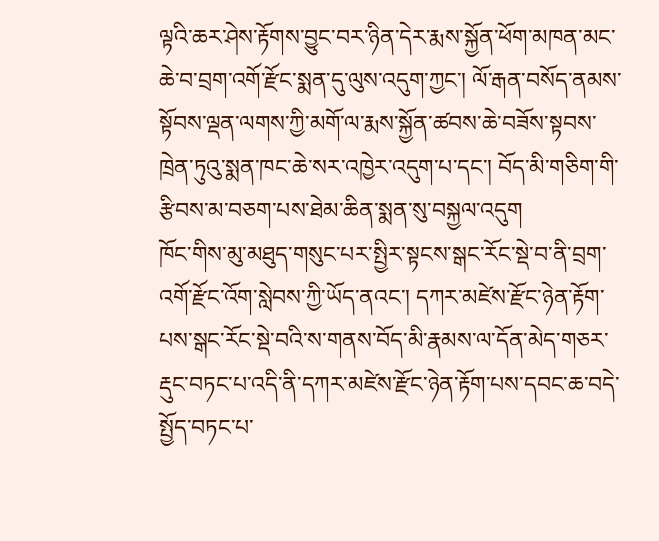ལྟའི་ཆར་ཤེས་རྟོགས་བྱུང་བར་ཉིན་དེར་རྨས་སྐྱོན་ཕོག་མཁན་མང་ཆེ་བ་བྲག་འགོ་རྫོང་སྨན་དུ་ལུས་འདུག་ཀྱང་། ལོ་རྒན་བསོད་ནམས་སྟོབས་ལྡན་ལགས་ཀྱི་མགོ་ལ་རྨས་སྐྱོན་ཚབས་ཆེ་བཟོས་སྟབས་ཁྲེན་ཏུའུ་སྨན་ཁང་ཆེ་སར་འཁྱེར་འདུག་པ་དང་། བོད་མི་གཅིག་གི་རྩིབས་མ་བཅག་པས་ཐེམ་ཆིན་སྨན་སུ་བསྐྱལ་འདུག
ཁོང་གིས་མུ་མཐུད་གསུང་པར་སྤྱིར་སྟངས་སྒང་རོང་སྡེ་བ་ནི་བྲག་འགོ་རྫོང་འོག་སླེབས་ཀྱི་ཡོད་ནའང་། དཀར་མཛེས་རྫོང་ཉེན་རྟོག་པས་སྒང་རོང་སྡེ་བའི་ས་གནས་བོད་མི་རྣམས་ལ་དོན་མེད་གཅར་རྡུང་བཏང་པ་འདི་ནི་དཀར་མཛེས་རྫོང་ཉེན་རྟོག་པས་དབང་ཆ་བདེ་སྤྱོད་བཏང་པ་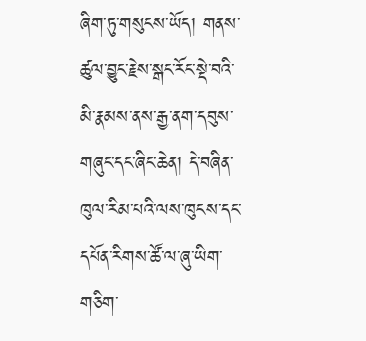ཞིག་ཏུ་གསུངས་ཡོད། གནས་ཚུལ་བྱུང་རྗེས་སྒང་རོང་སྡེ་བའི་མི་རྣམས་ནས་རྒྱ་ནག་དབུས་གཞུང་དང་ཞིང་ཆེན། དེ་བཞིན་ཁུལ་རིམ་པའི་ལས་ཁུངས་དང་དཔོན་རིགས་ཚོ་ལ་ཞུ་ཡིག་གཅིག་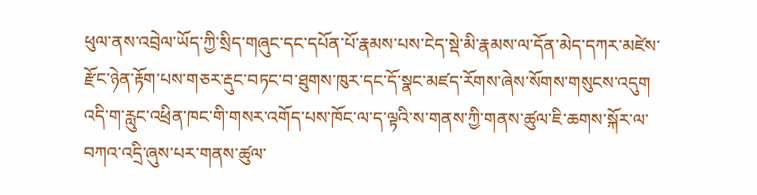ཕུལ་ནས་འབྲེལ་ཡོད་ཀྱི་སྲིད་གཞུང་དང་དཔོན་པོ་རྣམས་པས་ངེད་སྡེ་མི་རྣམས་ལ་དོན་མེད་དཀར་མཛེས་རྫོང་ཉེན་རྟོག་པས་གཅར་རྡུང་བཏང་བ་ཐུགས་ཁུར་དང་དོ་སྣང་མཛད་རོགས་ཞེས་སོགས་གསུངས་འདུག
འདི་ག་རླུང་འཕྲིན་ཁང་གི་གསར་འགོད་པས་ཁོང་ལ་ད་ལྟའི་ས་གནས་ཀྱི་གནས་ཚུལ་ཇི་ཆགས་སྐོར་ལ་བཀའ་འདྲི་ཞུས་པར་གནས་ཚུལ་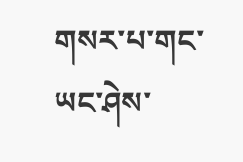གསར་པ་གང་ཡང་ཤེས་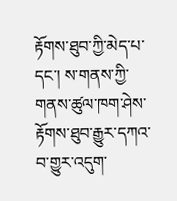རྟོགས་ཐུབ་ཀྱི་མེད་པ་དང་། ས་གནས་ཀྱི་གནས་ཚུལ་ཁག་ཤེས་རྟོགས་ཐུབ་རྒྱུར་དཀའ་བ་གྱུར་འདུག་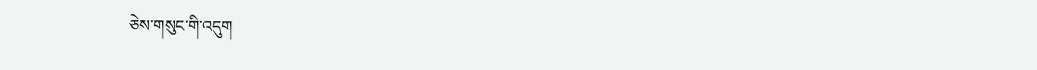ཅེས་གསུང་གི་འདུག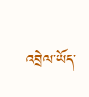འབྲེལ་ཡོད་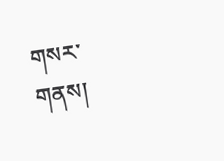གསར་གནས།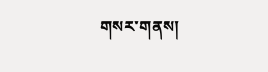གསར་གནས།